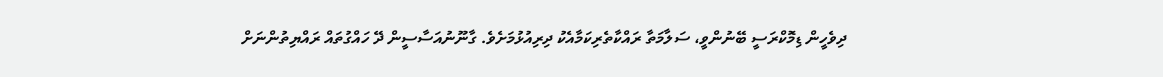ދިވެހީން ޑިމޮކްރަސީ ބޭނުންވީ، ސަލާމަތާ ރައްކާތެރިކަމާއެކު ދިރިއުޅުމަށެވެ. ގާނޫނުއަސާސީން ދޭ ހައްގުތައް ރައްޔިތުންނަށް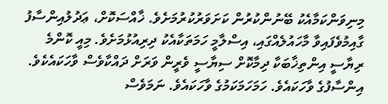މިނިވަންކަމާއެކު ބޭނުންކުރުން ކަށަވަރުކުރުމަށެވެ. ޚާއްސަކޮށް، ޢަދުލުއިންސާފު ގާއިމުވެފައިވާ މާހައުލެއްގައި، އިސްލާމީ ހަމަތަކާއެކު ދިރިއުޅުމަށެވެ. މިއީ ކޮންމެ ރިޔާސީ އިންތިޚާބަކާ ދިމާކޮށް ސިޔާސީ ވެރީން ވަރަށް ދައްކާވެސް ވާހަކައެކެވެ. އިންސާފުގެ ވާހަކައެވެ. ހަމަހަމަކަމުގެ ވާހަކައެވެ. ނަމަވެސް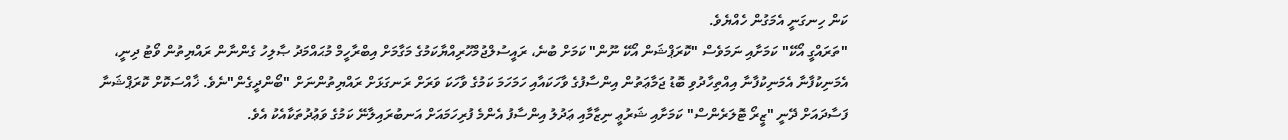ކަން ހިނގަނީ އެމަގުން ހެއްޔެވެ.
"ތަރައްގީ އޯކޭ" ކަމަށާއި ނަމަވެސް "ކޮރަޕްޝަން އޯކޭ ނޫން" ކަމަށް ބުނެ، ރައީސުލްޖުމްހޫރިއްޔާކަމުގެ މަގާމަށް އިބްރާހީމް މުޙައްމަދު ޞާލިހު ގެންނާން ރައްޔިތުން ވޯޓު ދިނީ، އެމަނިކުފާނާ އެމަނިކުފާނާ އިއްތިހާދުވި ބޮޑު ޖަމާޢަތުން އިންސާފުގެ ވާހަކައާއި ހަމަހަމަ ކަމުގެ ވާހަކަ ވަރަށް ރަނގަޅަށް ރައްޔިތުންނަށް "ބޯންދީގެން"ނެވެ. ޚާއްސަކޮށް ކޮރަޕްޝަނާ ފަސާދައަށް ދޭނީ "ޒީރޯ ޓޮލަރެންސް" ކަމަށާއި ޝަރުޢީ ނިޒާމާއި ޢަދުލު އިންސާފު އެންމެ ފުރިހަމައަށް އަނބުރައިލާނޭ ކަމުގެ ވަޢުދުތަކާއެކު އެވެ.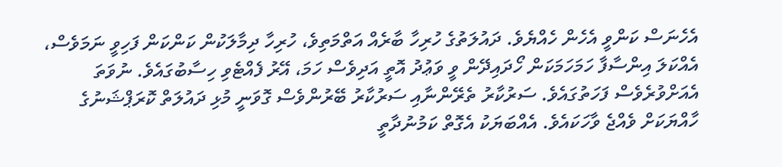އެހެނަސް ކަންވީ އެހެން ހެއްޔެވެ. ދައުލަތުގެ ހުރިހާ ބާރެއް އަތްމަތިވެ، ހުރިހާ ދިމާލަކުން ކަންކަން ފަހިވީ ނަމަވެސް، އެއްކަލަ އިންސާފާ ހަމަހަމަކަން ހޯދައިދޭން ވީ ވަޢުދު އޮތީ އަދިވެސް ހަމަ، އޭރު ފެއްޓެވި ހިސާބުގައެވެ. ނުވަތަ އެއަށްވުރެވެސް ފަހަތުގައެވެ. ސަރުކާރު ތެރޭންނާއި ސަރުކާރު ބޭރުންވެސް ގޮވަނީ މުޅި ދައުލަތް ކޮރަޕްޝަނުގެ ހާއްޔަކަށް ވެއްޖެ ވާހަކައެވެ. އެއްބަޔަކު އެގޮތް ކަމުނުދާތީ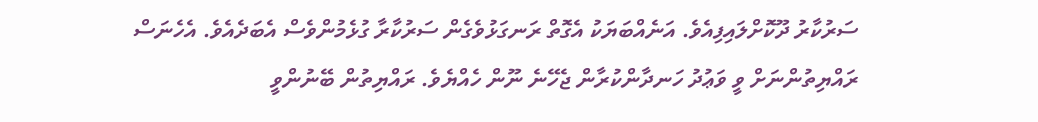ސަރުކާރު ދޫކޮށްލައިފިއެވެ. އަނެއްބަޔަކު އެގޮތް ރަނގަޅުވެގެން ސަރުކާރާ ގުޅެމުންވެސް އެބަދެއެވެ. އެހެނަސް ރައްޔިތުންނަށް ވީ ވަޢުދު ހަނދާންކުރާން ޖެހޭނެ ނޫން ހެއްޔެވެ. ރައްޔިތުން ބޭނުންވީ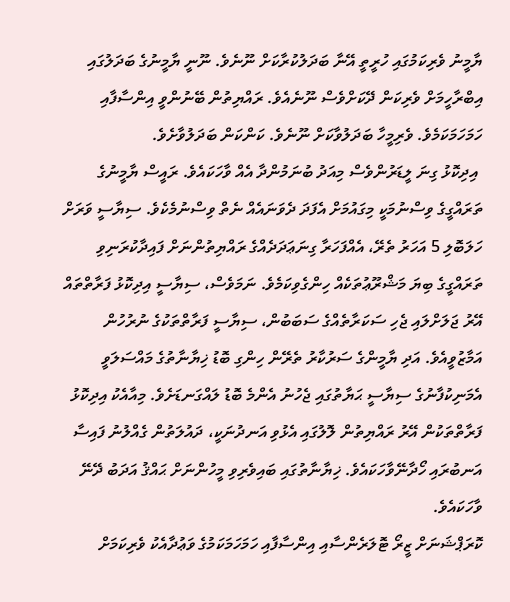ޔާމީނު ވެރިކަމުގައި ހުރީތީ އޭނާ ބަދަލުކުރާކަށް ނޫނެވެ. ނޫނީ ޔާމީނުގެ ބަދަލުގައި އިބްރާހީމަށް ވެރިކަން ދޭކަށްވެސް ނޫނެއެވެ. ރައްޔިތުން ބޭނުންވީ އިންސާފާއި ހަމަހަމަކަމެވެ. ވެރިމީހާ ބަދަލުވާކަށް ނޫނެވެ. ކަންކަން ބަދަލުވާށެވެ.
 އިދިކޮޅު ގިނަ ލީޑަރުންވެސް މިއަދު ބުނަމުންދާ އެއް ވާހަކައެވެ. ރައީސް ޔާމީނުގެ ތަރައްގީގެ ވިސްނުމަކީ މިގައުމަށް އެފަދަ ދެވަނައެއް ނެތް ވިސްނުމެކެވެ. ސިޔާސީ ވަރަށް ހަލަބޮލި 5 އަހަރު ތެރޭ، އެއްފަހަރާ ގިނަޢަދަދެއްގެ ރައްޔިތުންނަށް ފައިދާކުރަނިވި ތަރައްގީގެ ބިޔަ މަޝްރޫޢުތަކެއް ހިންގެވިކަމެވެ. ނަމަވެސް، ސިޔާސީ އިދިކޮޅު ފަރާތްތައް އޭރު ޖަލަށްލައި ޖެހި ސަކަރާތެއްގެ ސަބަބުން، ސިޔާސީ ފަރާތްތަކުގެ ނުރުހުން އަމާޒުވީއެވެ. އަދި ޔާމީންގެ ސަރުކާރު ތެރޭން ހިންގި ބޮޑު ޚިޔާނާތުގެ މައްސަލަވީ އެމަނިކުފާނުގެ ސިޔާސީ ޙަޔާތުގައި ޖެހުނު އެންމެ ބޮޑު ލައްގަނޑަށެވެ. މިއާއެކު އިދިކޮޅު ފަރާތްތަކުން އޭރު ރައްޔިތުން ލޮލުގައި އެޅުވި އަނދުނަކީ، ދައުލަތުން ގެއްލުނު ފައިސާ އަނބުރައި ހޯދާނޭވާހަކައެވެ. ޚިޔާނާތުގައި ބައިވެރިވި މީހުންނަށް ޙައްޤު އަދަބު ދޭނޭ ވާހަކައެވެ.
ކޮރަޕްޝަނަށް ޒީރޯ ޓޮލަރެންސާއި އިންސާފާއި ހަމަހަމަކަމުގެ ވަޢުދާއެކު ވެރިކަމަށް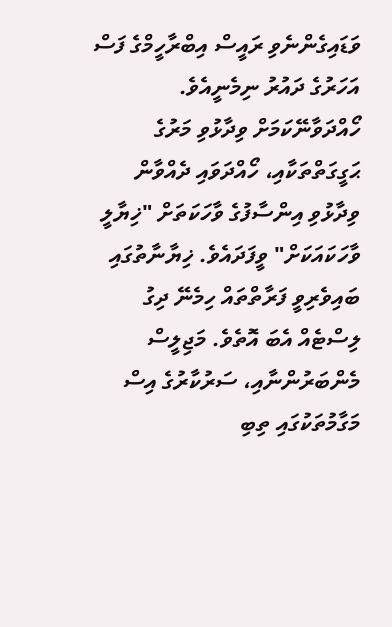ވަޑައިގެންނެވި ރައީސް އިބްރާހީމްގެ ފަސް އަހަރުގެ ދައުރު ނިމެނީއެވެ. ހޯއްދަވާނޭކަމަށް ވިދާޅުވި މަރުގެ ޙަގީގަތްތަކާއި، ހޯއްދަވައި ދެއްވާން ވިދާޅުވި އިންސާފުގެ ވާހަކަތަށް "ޚިޔާލީ ވާހަކައަކަށް" ވީފަދައެވެ. ޚިޔާނާތުގައި ބައިވެރިވީ ފަރާތްތައް ހިމެނޭ ދިގު ލިސްޓެއް އެބަ އޮތެވެ. މަޖިލީސް މެންބަރުންނާއި، ސަރުކާރުގެ އިސް މަގާމުތަކުގައި ތިބި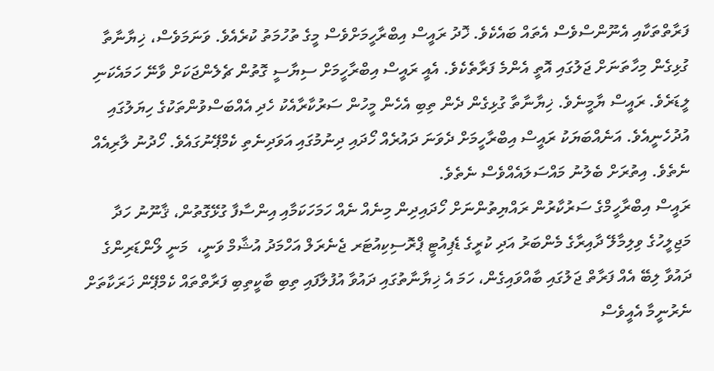ފަރާތްތަކާއި އެނޫންސްވެސް އެތައް ބައެކެވެ. ޚޮދު ރައީސް އިބްރާހީމަށްވެސް މީގެ ތުހުމަތު ކުރެއެވެ. ވަނަމަވެސް، ޚިޔާނާތާ ގުޅިގެން މިހާތަނަށް ޖަލުގައި އޮތީ އެންމެ ފަރާތެކެވެ. އެއީ ރައީސް އިބްރާހީމަށް ސިޔާސީ ގޮތުން ޗެލެންޖަކަށް ވާނޭ ހަމައެކަނި ލީޑަރެވެ. ރައީސް ޔާމީނެވެ. ޚިޔާނާތާ ގުޅިގެން ދެން ތިބި އެހެން މީހުން ސަރުކާރާއެކު ހެދި އެއްބަސްވުންތަކުގެ ހިޔަލުގައި އުދުހެނީއެވެ. އަނެއްބަޔަކު ރައީސް އިބްރާހީމަށް ދެވަނަ ދައުރެއް ހޯދައި ދިނުމުގައި އަވަދިނެތި ކެމްޕޭނުގައެވެ. ހޯދުނު ލާރިއެއް ނެތެވެ. އިތުރަށް ބެލުނު މައްސަލައެއްވެސް ނެތެވެ.
ރައީސް އިބްރާހީމްގެ ސަރުކާރުން ރައްޔިތުންނަށް ހޯދައިދިން މިނެއް ނެއް ހަމަހަކަމާއި އިންސާފާ ގުޅޭގޮތުން، ޤާނޫނު ހަދާ މަޖިލީހުގެ ވިލިމާލޭ ދާއިރާގެ މެންބަރު އަދި ކުރީގެ ޑެޕިއުޓީ ޕްރޮސިކިއުޓަރ ޖެނެރަލް އަހްމަދު އުޝާމް ވަނީ،  މަނީ ލޯންޑަރިންގެ ދައުވާ ލިބޭ އެއް ފަރާތް ޖަލުގައި ބާއްވައިގެން، ހަމަ އެ ޚިޔާނާތުގައި ދައުވާ އުފުލާފައި ތިބި ބާކީތިބި ފަރާތްތައް ކެމްޕޭން ޚަރަކާތަށް ނެރުނީމާ އެއީވެސް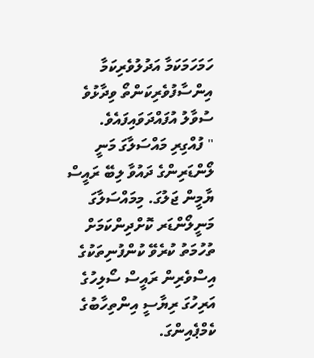ހަމަހަމަކަމާ އަދުލުވެރިކަމާ އިންސާފުވެރިކަންތޯ ވިދާޅުވެ ސުވާލު އުފައްދަވައިފައެވެ.
" ފުއްގިރި މައްސަލާގަ މަނީ ލޯންޑަރިންގެ ދައުވާ ލިބޭ ރައީސް ޔާމީން ޖަލުގަ. މިމައްސަލާގަ މަނީލޯންޑަރ ކޮށްދިންކަމަށް ތުހުމަތު ކުރެވޭ ކުންފުނިތަކުގެ އިސްވެރިން ރައީސް ސޯލިހުގެ އަރިހުގަ ރިޔާސީ އިންތިހާބުގެ ކެމްޕެއިންގަ.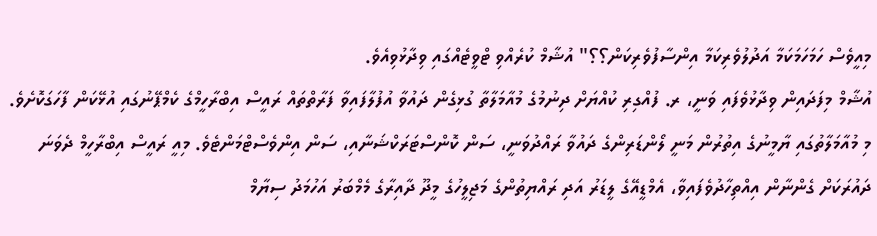މިއީވެސް ހަމަހަމަކަމާ އަދުލުވެރިކަމާ އިންސާފުވެރިކަން؟؟" އުޝާމް ކުރެއްވި ޓްވީޓެއްގައި ވިދާޅުވިއެވެ.
އުޝާމް މިފަދައިން ވިދާޅުވެފައި ވަނީ، ރ. ފުއްގިރި ކުއްޔަށް ދިނުމުގެ މުއާމަލާތާ ގުޅިގެން ދައުވާ އުފުލާފައިވާ ފަރާތްތައް ރައީސް އިބްރާހީމްގެ ކެމްޕޭނުގައި އުޅޭކަން ފާހަގަކޮށެވެ. މި މުއާމަލާތުގައި ޔާމީނުގެ އިތުރުން މަނީ ލޯންޑަރިންގެ ދައުވާ ރައްދުވަނީ، ސަން ކޮންސްޓަރަކްޝަނާއި، ސަން އިންވެސްޓްމަންޓެވެ. މިއީ ރައީސް އިބްރާހީމް ދެވަނަ ދައުރަކަށް ގެންނާން އިއްތިހާދުވެފައިވާ، އެމްޑީއޭގެ ލީޑަރު އަދި ރައްޔިތުންގެ މަޖިލީހުގެ މީދޫ ދާއިރާގެ މެމްބަރު އަހުމަދު ސިޔާމް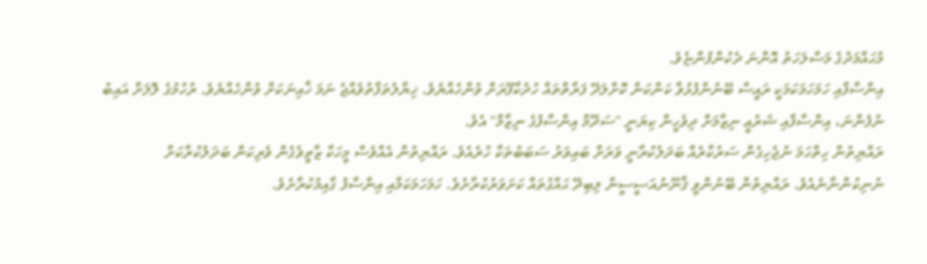މުޙައްމަދުގެ މަސްލަހަތު އޮންނަ ދެކުންފުންޏެވެ.
އިންސާފާއި ހަމަހަމަކަމަކީ ރައީސް ބޭނުންފުޅުވާ ކަންކަން ކޮށްލަދޭ ފަރާތްތައް ހުދުކާފޫރަށް ވުންހެއްޔެވެ. ޚިޔާލުތަފާތުވެއްޖެ ނަމަ ޚާއިނަކަށް ވުންހެއްޔެވެ. ރުހުމުގެ ލޮލަށް އައިބު ނުފެންނަ، އިންސާފާއި ޝަރުޢީ ނިޒާމަށް ދިވެހީން ކިޔަނީ "ސަދޫމް އިންސާފުގެ ނިޒާމް" އެވެ.
ރައްޔިތުން ހިތްހަމަ ނުޖެހިގެން ސަރުކާރެއް ބަދަލުކުރާނީ ވަރަށް ބައިވަރު ސަބަބުތަކާ ހުރެއެވެ. ރައްޔިތުން އެއްވެސް މީހަކާ ޒާތީވެގެން ވެރިކަން ބަދަލުކުރާކަށް ނުނިކުންނާނެއެވެ. ރައްޔިތުން ބޭނުންވީ ޤާނޫނުއަސީސީން ލިބިދޭ ޙައްގުތައް ކަށަވަރުކުރާށެވެ. ހަމަހަމަކަމާއި އިންސާފު ގާއިމުކުރާށެވެ.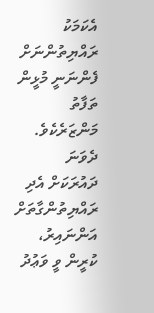އެކަމަކު ރައްޔިތުންނަށް ފެންނަނީ މުޅީން ތަފާތު މަންޒަރެކެވެ. ދެވަނަ ދައުރަކަށް އެދި ރައްޔިތުންގާތަށް އަންނައިރު، ކުރީން ވީ ވަޢުދު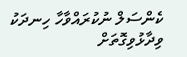ކެންސަލް ނުކުރައްވާހާ ހިނދަކު ވިދާޅުވިގޮތަށް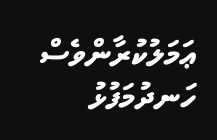ޢަމަލުކުރާންވެސް ހަނދުމަފުޅު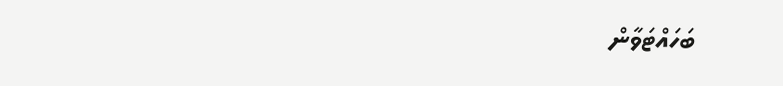ބަހައްޓަވާން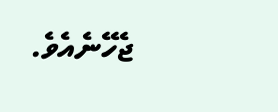ޖެހޭނެއެވެ.